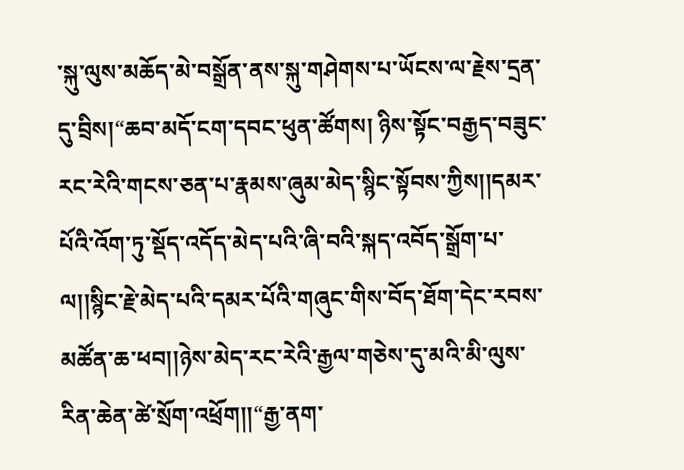་སྐུ་ལུས་མཆོད་མེ་བསྒྲོན་ནས་སྐུ་གཤེགས་པ་ཡོངས་ལ་རྗེས་དྲན་དུ་བྲིས།“ཆབ་མདོ་ངག་དབང་ཕུན་ཚོགས། ཉིས་སྟོང་བརྒྱད་བཟུང་རང་རེའི་གངས་ཅན་པ་རྣམས་ཞུམ་མེད་སྙིང་སྟོབས་ཀྱིས།།དམར་པོའི་འོག་ཏུ་སྡོད་འདོད་མེད་པའི་ཞི་བའི་སྐད་འབོད་སྒྲོག་པ་ལ།།སྙིང་རྗེ་མེད་པའི་དམར་པོའི་གཞུང་གིས་བོད་ཐོག་དེང་རབས་མཚོན་ཆ་ཕབ།།ཉེས་མེད་རང་རེའི་རྒྱལ་གཅེས་དུ་མའི་མི་ལུས་རིན་ཆེན་ཚེ་སྲོག་འཕྲོག།།“རྒྱ་ནག་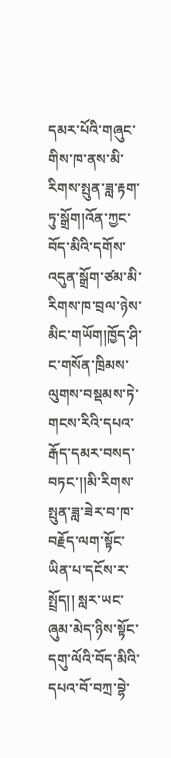དམར་པོའི་གཞུང་གིས་ཁ་ནས་མི་རིགས་སྤུན་ཟླ་རྟག་ཏུ་སྒྲོག།འོན་ཀྱང་བོད་མིའི་དགོས་འདུན་སྒྲོག་ཙམ་མི་རིགས་ཁ་བྲལ་ཉེས་མིང་གཡོག།ཁྱོད་ཤི་ང་གསོན་ཁྲིམས་ལུགས་བསྡམས་ཏེ་གངས་རིའི་དཔའ་རྒོད་དམར་བསད་བཏང་།།མི་རིགས་སྤུན་ཟླ་ཟེར་བ་ཁ་བརྗོད་ལག་སྟོང་ཡིན་པ་དངོས་ར་སྤྲོད།། སླར་ཡང་ཞུམ་མེད་ཉིས་སྟོང་དགུ་ལོའི་བོད་མིའི་དཔའ་བོ་བཀྲ་བྷེ་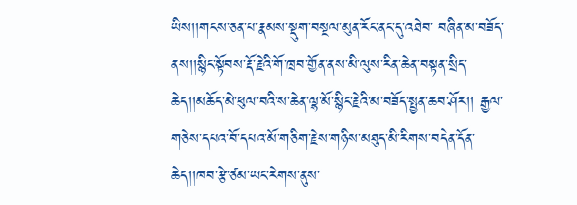ཡིས།།གངས་ཅན་པ་རྣམས་སྡུག་བསྔལ་མུན་རོང་ནང་དུ་འཐེབ་ བཞིན་མ་བཟོད་ནས།།སྙིང་སྟོབས་རྡོ་རྗེའི་གོ་ཁྲབ་གྱོན་ནས་མི་ལུས་རིན་ཆེན་བསྟན་སྲིད་ཆེད།།མཆོད་མེ་ཕུལ་བའི་ས་ཆེན་ལྷ་མོ་སྙིང་རྗེའི་མ་བཟོད་སྤྱན་ཆབ་ཤོར།། རྒྱལ་གཅེས་དཔའ་བོ་དཔའ་མོ་གཅིག་རྗེས་གཉིས་མཐུད་མི་རིགས་བདེན་དོན་ཆེད།།ཁབ་རྩེ་ཙམ་ཡང་རེགས་ནུས་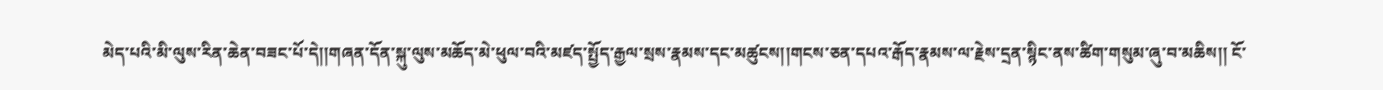མེད་པའི་མི་ལུས་རིན་ཆེན་བཟང་པོ་དེ།།གཞན་དོན་སྐུ་ལུས་མཆོད་མེ་ཕུལ་བའི་མཛད་སྤྱོད་རྒྱལ་སྲས་རྣམས་དང་མཚུངས།།གངས་ཅན་དཔའ་རྒོད་རྣམས་ལ་རྗེས་དྲན་སྙིང་ནས་ཚིག་གསུམ་ཞུ་བ་མཆིས།། ངོ་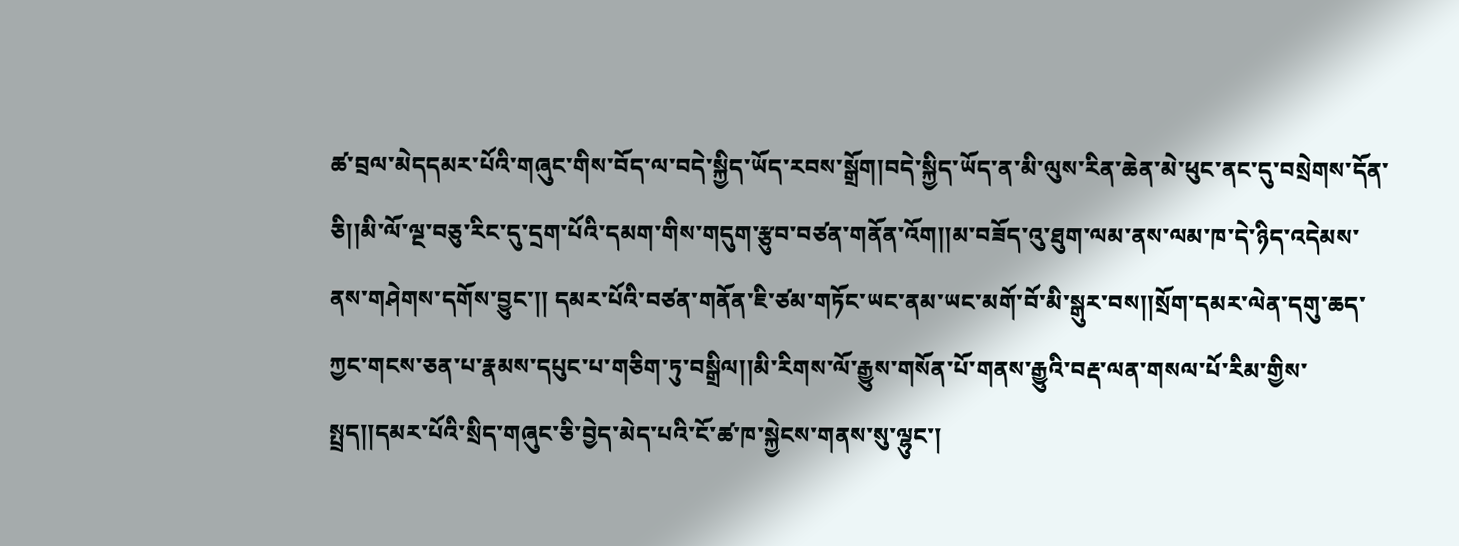ཚ་བྲལ་མེདདམར་པོའི་གཞུང་གིས་བོད་ལ་བདེ་སྐྱིད་ཡོད་རབས་སྒྲོག།བདེ་སྐྱིད་ཡོད་ན་མི་ལུས་རིན་ཆེན་མེ་ཕུང་ནང་དུ་བསྲེགས་དོན་ཅི།།མི་ལོ་ལྔ་བཅུ་རིང་དུ་དྲག་པོའི་དམག་གིས་གདུག་རྩུབ་བཙན་གནོན་འོག།།མ་བཟོད་འུ་ཐུག་ལམ་ནས་ལམ་ཁ་དེ་ཉིད་འདེམས་ནས་གཤེགས་དགོས་བྱུང་།། དམར་པོའི་བཙན་གནོན་ཇི་ཙམ་གཏོང་ཡང་ནམ་ཡང་མགོ་བོ་མི་སྒུར་བས།།སྲོག་དམར་ལེན་དགུ་ཆད་ཀྱང་གངས་ཅན་པ་རྣམས་དཔུང་པ་གཅིག་ཏུ་བསྒྲིལ།།མི་རིགས་ལོ་རྒྱུས་གསོན་པོ་གནས་རྒྱུའི་བརྡ་ལན་གསལ་པོ་རིམ་གྱིས་སྤྲད།།དམར་པོའི་སྲིད་གཞུང་ཅི་བྱེད་མེད་པའི་ངོ་ཚ་ཁ་སྐྱེངས་གནས་སུ་ལྷུང་།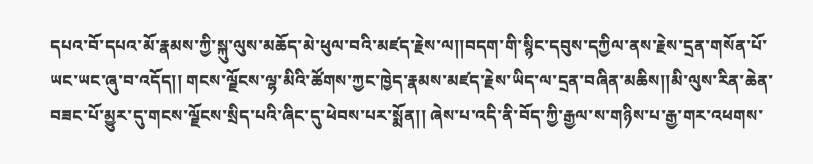དཔའ་བོ་དཔའ་མོ་རྣམས་ཀྱི་སྐུ་ལུས་མཆོད་མེ་ཕུལ་བའི་མཛད་རྗེས་ལ།།བདག་གི་སྙིང་དབུས་དཀྱིལ་ནས་རྗེས་དྲན་གསོན་པོ་ཡང་ཡང་ཞུ་བ་འདོད།། གངས་ལྗོངས་ལྷ་མིའི་ཚོགས་ཀྱང་ཁྱེད་རྣམས་མཛད་རྗེས་ཡིད་ལ་དྲན་བཞིན་མཆིས།།མི་ལུས་རིན་ཆེན་བཟང་པོ་མྱུར་དུ་གངས་ལྗོངས་སྲིད་པའི་ཞིང་དུ་ཕེབས་པར་སྨོན།། ཞེས་པ་འདི་ནི་བོད་ཀྱི་རྒྱལ་ས་གཉིས་པ་རྒྱ་གར་འཕགས་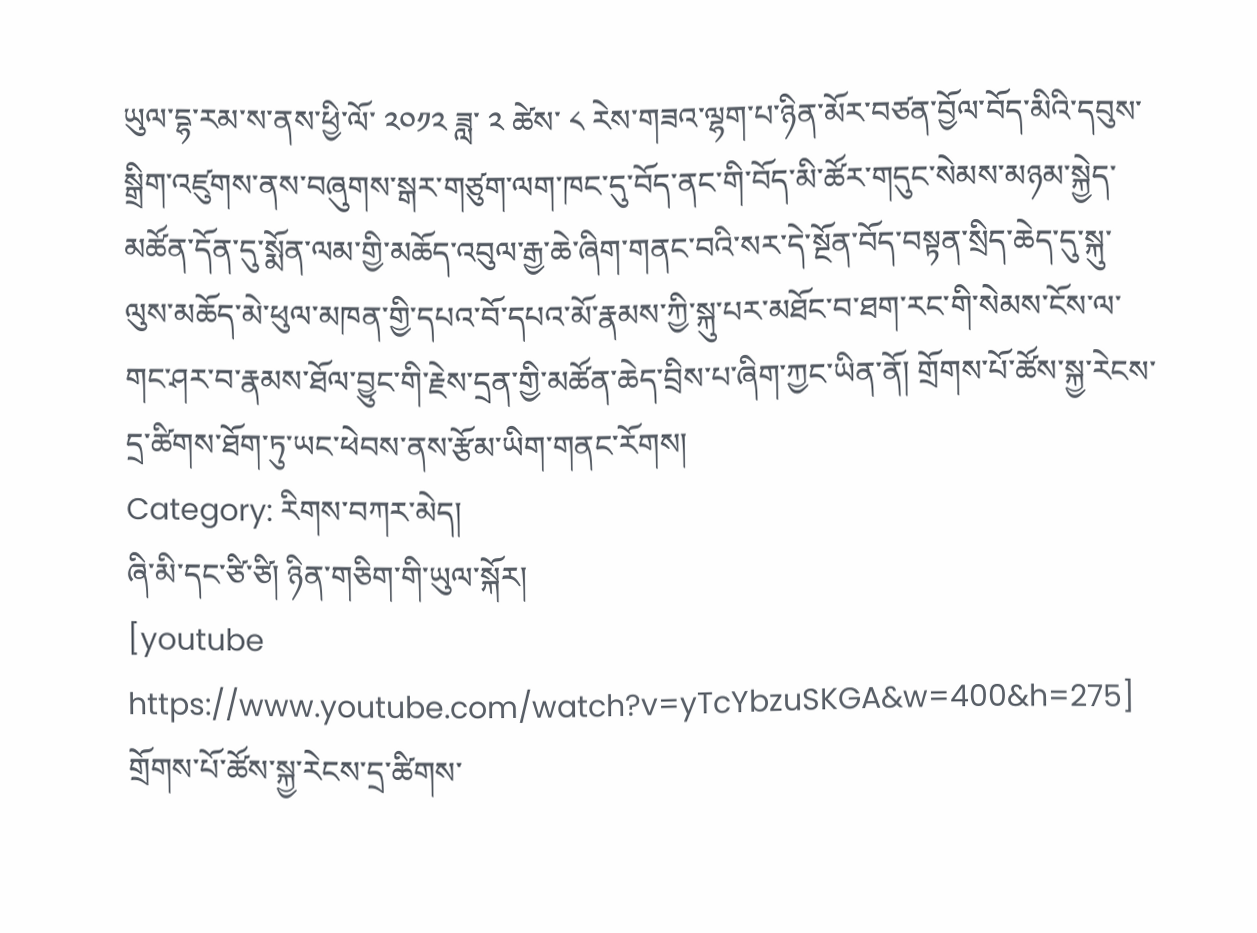ཡུལ་དྷ་རམ་ས་ནས་ཕྱི་ལོ་ ༢༠༡༢ ཟླ་ ༢ ཚེས་ ༨ རེས་གཟའ་ལྷག་པ་ཉིན་མོར་བཙན་བྱོལ་བོད་མིའི་དབུས་སྒྲིག་འཛུགས་ནས་བཞུགས་སྒར་གཙུག་ལག་ཁང་དུ་བོད་ནང་གི་བོད་མི་ཚོར་གདུང་སེམས་མཉམ་སྐྱེད་མཚོན་དོན་དུ་སྨོན་ལམ་གྱི་མཆོད་འབུལ་རྒྱ་ཆེ་ཞིག་གནང་བའི་སར་དེ་སྔོན་བོད་བསྟན་སྲིད་ཆེད་དུ་སྐུ་ལུས་མཆོད་མེ་ཕུལ་མཁན་གྱི་དཔའ་བོ་དཔའ་མོ་རྣམས་ཀྱི་སྐུ་པར་མཐོང་བ་ཐག་རང་གི་སེམས་ངོས་ལ་གང་ཤར་བ་རྣམས་ཐོལ་བྱུང་གི་རྗེས་དྲན་གྱི་མཚོན་ཆེད་བྲིས་པ་ཞིག་ཀྱང་ཡིན་ནོ། གྲོགས་པོ་ཚོས་སྐྱ་རེངས་དྲ་ཚིགས་ཐོག་ཏུ་ཡང་ཕེབས་ནས་རྩོམ་ཡིག་གནང་རོགས།
Category: རིགས་བཀར་མེད།
ཞི་མི་དང་ཙི་ཙི། ཉིན་གཅིག་གི་ཡུལ་སྐོར།
[youtube https://www.youtube.com/watch?v=yTcYbzuSKGA&w=400&h=275] གྲོགས་པོ་ཚོས་སྐྱ་རེངས་དྲ་ཚིགས་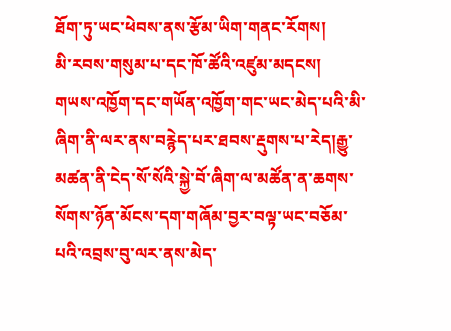ཐོག་ཏུ་ཡང་ཕེབས་ནས་རྩོམ་ཡིག་གནང་རོགས།
མི་རབས་གསུམ་པ་དང་ཁོ་ཚོའི་འཛུམ་མདངས།
གཡས་འཁྱོག་དང་གཡོན་འཁྱོག་གང་ཡང་མེད་པའི་མི་ཞིག་ནི་ལར་ནས་བརྙེད་པར་ཐབས་རྡུགས་པ་རེད།རྒྱུ་མཚན་ནི་ངེད་སོ་སོའི་སྐྱེ་བོ་ཞིག་ལ་མཚོན་ན་ཆགས་སོགས་ཉོན་མོངས་དག་གཞོམ་བྱར་བལྟ་ཡང་བཅོམ་པའི་འབྲས་བུ་ལར་ནས་མེད་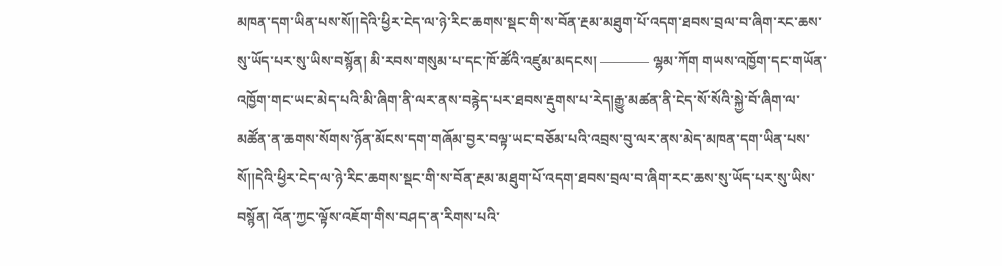མཁན་དག་ཡིན་པས་སོ།།དེའི་ཕྱིར་ངེད་ལ་ཉེ་རིང་ཆགས་སྡང་གི་ས་བོན་རྔམ་མཐུག་པོ་འདག་ཐབས་བྲལ་བ་ཞིག་རང་ཆས་སུ་ཡོད་པར་སུ་ཡིས་བསྙོན། མི་རབས་གསུམ་པ་དང་ཁོ་ཚོའི་འཛུམ་མདངས། ———– ལྷམ་ཀོག གཡས་འཁྱོག་དང་གཡོན་འཁྱོག་གང་ཡང་མེད་པའི་མི་ཞིག་ནི་ལར་ནས་བརྙེད་པར་ཐབས་རྡུགས་པ་རེད།རྒྱུ་མཚན་ནི་ངེད་སོ་སོའི་སྐྱེ་བོ་ཞིག་ལ་མཚོན་ན་ཆགས་སོགས་ཉོན་མོངས་དག་གཞོམ་བྱར་བལྟ་ཡང་བཅོམ་པའི་འབྲས་བུ་ལར་ནས་མེད་མཁན་དག་ཡིན་པས་སོ།།དེའི་ཕྱིར་ངེད་ལ་ཉེ་རིང་ཆགས་སྡང་གི་ས་བོན་རྔམ་མཐུག་པོ་འདག་ཐབས་བྲལ་བ་ཞིག་རང་ཆས་སུ་ཡོད་པར་སུ་ཡིས་བསྙོན། འོན་ཀྱང་ལྟོས་འཇོག་གིས་བཤད་ན་རིགས་པའི་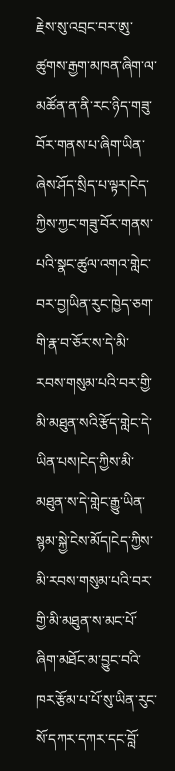རྗེས་སུ་འབྲང་བར་ཨུ་ཚུགས་རྒྱག་མཁན་ཞིག་ལ་མཚོན་ན་ནི་རང་ཉིད་གཟུ་བོར་གནས་པ་ཞིག་ཡིན་ཞེས་ཤོད་སྲིད་པ་ལྟར།ངེད་ཀྱིས་ཀྱང་གཟུ་བོར་གནས་པའི་སྣང་ཚུལ་འགའ་གླེང་བར་བྱ།ཡིན་རུང་ཁྱེད་ཅག་གི་རྣ་བ་ཅོར་ས་དེ་མི་རབས་གསུམ་པའི་བར་གྱི་མི་མཐུན་སའི་རྩོད་གླེང་དེ་ཡིན་པས།ངེད་ཀྱིས་མི་མཐུན་ས་དེ་གླེང་རྒྱུ་ཡིན་སྙམ་སྐྱེ་ངེས་མོད།ངེད་ཀྱིས་མི་རབས་གསུམ་པའི་བར་གྱི་མི་མཐུན་ས་མང་པོ་ཞིག་མཐོང་མ་བྱུང་བའི་ཁར་རྩོམ་པ་པོ་སུ་ཡིན་རུང་སོ་དཀར་དཀར་དང་བློ་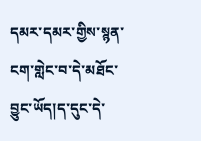དམར་དམར་གྱིས་སྙན་ངག་གླེང་བ་དེ་མཐོང་བྱུང་ཡོད།ད་དུང་དེ་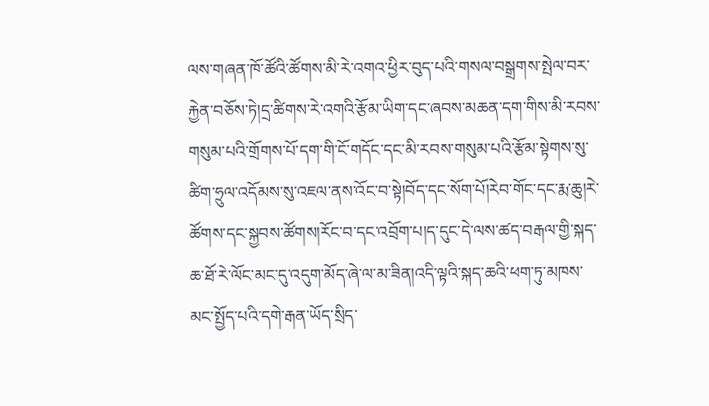ལས་གཞན་ཁོ་ཚོའི་ཚོགས་མི་རེ་འགའ་ཕྱིར་བུད་པའི་གསལ་བསྒྲགས་སྤེལ་བར་རྐྱེན་བཅོས་ཏེ།དྲ་ཚིགས་རེ་འགའི་རྩོམ་ཡིག་དང་ཞབས་མཆན་དག་གིས་མི་རབས་གསུམ་པའི་གྲོགས་པོ་དག་གི་ངོ་གདོང་དང་མི་རབས་གསུམ་པའི་རྩོམ་སྟེགས་སུ་ཚིག་ཧྲུལ་འདོམས་སུ་འཇལ་ནས་འོང་བ་སྟེ།བོད་དང་སོག་པོ།རེབ་གོང་དང་རྨ་ཆུ།རེ་ཚོགས་དང་སྐྱབས་ཚོགས།རོང་བ་དང་འབྲོག་པ།ད་དུང་དེ་ལས་ཚད་བརྒལ་གྱི་སྐད་ཆ་ཐོ་རེ་ལོང་མང་དུ་འདུག་མོད་ཞེ་ལ་མ་ཟིན།འདི་ལྟའི་སྐད་ཆའི་ཕག་ཏུ་མཁས་མང་སྤྱོད་པའི་དགེ་རྒན་ཡོད་སྲིད་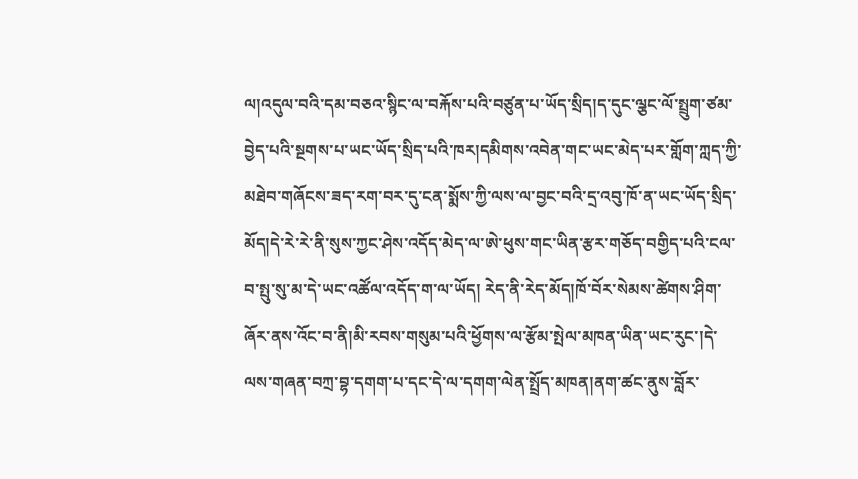ལ།འདུལ་བའི་དམ་བཅའ་སྙིང་ལ་བརྐོས་པའི་བཙུན་པ་ཡོད་སྲིད།ད་དུང་ལྕང་ལོ་སྤྲུག་ཙམ་བྱེད་པའི་སྔགས་པ་ཡང་ཡོད་སྲིད་པའི་ཁར།དམིགས་འབེན་གང་ཡང་མེད་པར་གློག་ཀླད་ཀྱི་མཐེབ་གཞོངས་ཟད་རག་བར་དུ་ངན་སྨོས་ཀྱི་ལས་ལ་བྱང་བའི་དྲ་འབུ་ཁོ་ན་ཡང་ཡོད་སྲིད་མོད།དེ་རེ་རེ་ནི་སུས་ཀྱང་ཤེས་འདོད་མེད་ལ་ཨེ་ཕུས་གང་ཡིན་རྩར་གཅོད་བགྱིད་པའི་ངལ་བ་སྤུ་སུ་མ་དེ་ཡང་འཚོལ་འདོད་ག་ལ་ཡོད། རེད་ནི་རེད་མོད།ཁོ་བོར་སེམས་ཚེགས་ཤིག་ཞོར་ནས་འོང་བ་ནི།མི་རབས་གསུམ་པའི་ཕྱོགས་ལ་རྩོམ་སྤེལ་མཁན་ཡིན་ཡང་རུང་།དེ་ལས་གཞན་བཀྲ་བྷ་དགག་པ་དང་དེ་ལ་དགག་ལེན་སྤྲོད་མཁན།ནག་ཚང་ནུས་བློར་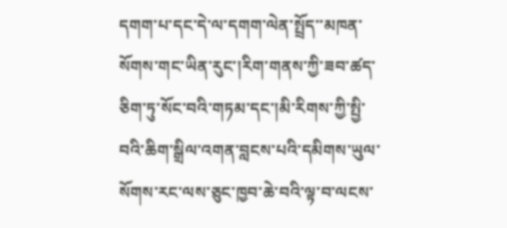དགག་པ་དང་དེ་ལ་དགག་ལེན་སྤྲོད་་མཁན་སོགས་གང་ཡིན་རུང་།རིག་གནས་ཀྱི་ཟབ་ཚད་ཅིག་ཏུ་སོང་བའི་གཏམ་དང་།མི་རིགས་ཀྱི་སྤྱི་བའི་ཆིག་སྒྲིལ་འགན་བླངས་པའི་དམིགས་ཡུལ་སོགས་རང་ལས་ཅུང་ཁྱབ་ཆེ་བའི་ལྟ་བ་ལངས་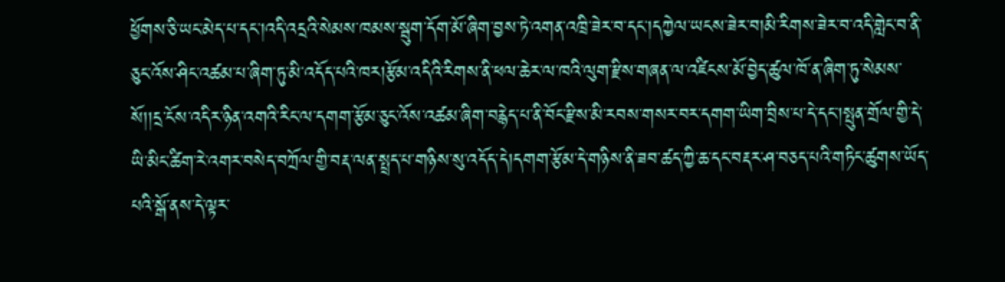ཕྱོགས་ཅི་ཡང་མེད་པ་དང་།འདི་འདྲའི་སེམས་ཁམས་སྦུག་དོག་མོ་ཞིག་བྱས་ཏེ་འགན་འཁྲི་ཟེར་བ་དང་།དཀྱེལ་ཡངས་ཟེར་བ།མི་རིགས་ཟེར་བ་འདི་གླེང་བ་ནི་ཅུང་འོས་ཤིང་འཚམ་པ་ཞིག་ཏུ་མི་འདོད་པའི་ཁར།རྩོམ་འདིའི་རིགས་ནི་ཕལ་ཆེར་ལ་ཁའི་ལུག་རྫིས་གཞན་ལ་འཛིངས་མོ་བྱེད་ཚུལ་ཁོ་ན་ཞིག་ཏུ་སེམས་སོ།།དྲ་ངོས་འདིར་ཉིན་འགའི་རིང་ལ་དགག་རྩོམ་ཅུང་འོས་འཚམ་ཞིག་བརྙེད་པ་ནི་བོང་རྫིས་མི་རབས་གསར་བར་དགག་ཡིག་བྲིས་པ་དེ་དང་།སྤུན་གྲོལ་གྱི་དེ་ཡི་མིང་ཚིག་རེ་འགར་བསེད་བཀྲོལ་གྱི་བརྡ་ལན་སྤྲད་པ་གཉིས་སུ་འདོད་དེ།དགག་རྩོམ་དེ་གཉིས་ནི་ཟབ་ཚད་ཀྱི་ཆ་དང་བརྡར་ཤ་བཅད་པའི་གཏིང་ཚུགས་ཡོད་པའི་སྒོ་ནས་དེ་ལྟར་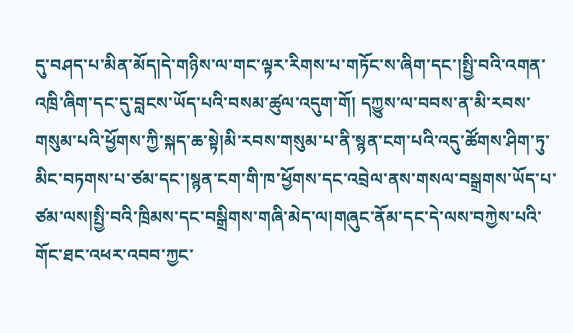དུ་བཤད་པ་མིན་མོད།དེ་གཉིས་ལ་གང་ལྟར་རིགས་པ་གཏོང་ས་ཞིག་དང་།སྤྱི་བའི་འགན་འཁྲི་ཞིག་དང་དུ་བླངས་ཡོད་པའི་བསམ་ཚུལ་འདུག་གོ། དཀྱུས་ལ་བབས་ན་མི་རབས་གསུམ་པའི་ཕྱོགས་ཀྱི་སྐད་ཆ་སྟེ།མི་རབས་གསུམ་པ་ནི་སྙན་ངག་པའི་འདུ་ཚོགས་ཤིག་ཏུ་མིང་བཏགས་པ་ཙམ་དང་།སྙན་ངག་གི་ཁ་ཕྱོགས་དང་འབྲེལ་ནས་གསལ་བསྒྲགས་ཡོད་པ་ཙམ་ལས།སྤྱི་བའི་ཁྲིམས་དང་བསྒྲིགས་གཞི་མེད་ལ།གཞུང་ནོམ་དང་དེ་ལས་བཀྱེས་པའི་གོང་ཐང་འཕར་འབབ་ཀྱང་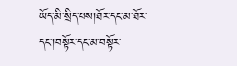ཡོད་མི་སྲིད་པས།ཐོར་དང་མ་ཐོར་དང་།བསྟོར་དང་མ་བསྟོར་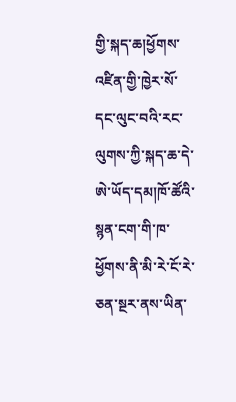གྱི་སྐད་ཆ།ཕྱོགས་འཛིན་གྱི་ཁྱེར་སོ་དང་ལུང་བའི་རང་ལུགས་ཀྱི་སྐད་ཆ་དེ་ཨེ་ཡོད་དམ།ཁོ་ཚོའི་སྙན་ངག་གི་ཁ་ཕྱོགས་ནི་མི་རེ་ངོ་རེ་ཅན་སྔར་ནས་ཡིན་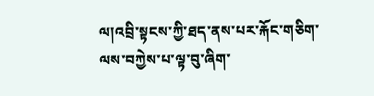ལ།འབྲི་སྟངས་ཀྱི་ཐད་ནས་པར་རྐོང་གཅིག་ལས་བཀྱེས་པ་ལྟ་བུ་ཞིག་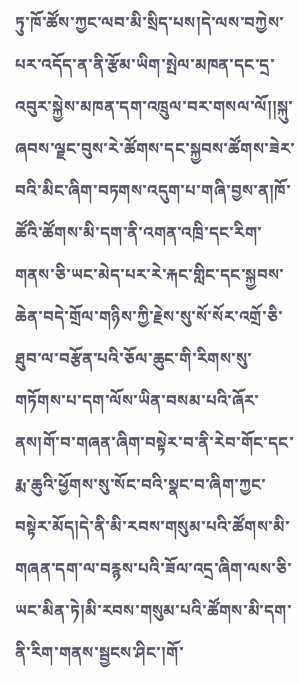ཏུ་ཁོ་ཚོས་ཀྱང་ལབ་མི་སྲིད་པས།དེ་ལས་བཀྱེས་པར་འདོད་ན་ནི་རྩོམ་ཡིག་སྤེལ་མཁན་དང་དྲ་འབུར་སྐྱེས་མཁན་དག་འཁྲུལ་བར་གསལ་ལོ།།སྐུ་ཞབས་ལྗང་བུས་རེ་ཚོགས་དང་སྐྱབས་ཚོགས་ཟེར་བའི་མིང་ཞིག་བཏགས་འདུག་པ་གཞི་བྱས་ན།ཁོ་ཚོའི་ཚོགས་མི་དག་ནི་འགན་འཁྲི་དང་རིག་གནས་ཅི་ཡང་མེད་པར་རེ་རྐང་གླིང་དང་སྐྱབས་ཆེན་བདེ་གྲོལ་གཉིས་ཀྱི་རྗེས་སུ་སོ་སོར་འགྲོ་ཅི་ཐུབ་ལ་བརྩོན་པའི་ཅོལ་ཆུང་གི་རིགས་སུ་གཏོགས་པ་དག་ལོས་ཡིན་བསམ་པའི་ཞོར་ནས།གོ་བ་གཞན་ཞིག་བསྟེར་བ་ནི་རེབ་གོང་དང་རྨ་ཆུའི་ཕྱོགས་སུ་སོང་བའི་སྣང་བ་ཞིག་ཀྱང་བསྟེར་མོད།དེ་ནི་མི་རབས་གསུམ་པའི་ཚོགས་མི་གཞན་དག་ལ་བརྙས་པའི་ཟོལ་འདྲ་ཞིག་ལས་ཅི་ཡང་མིན་ཏེ།མི་རབས་གསུམ་པའི་ཚོགས་མི་དག་ནི་རིག་གནས་སྦྱངས་ཤིང་།གོ་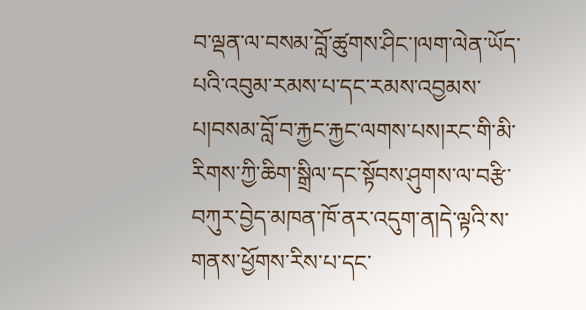བ་ལྡན་ལ་བསམ་བློ་ཚུགས་ཤིང་།ལག་ལེན་ཡོད་པའི་འབུམ་རམས་པ་དང་རམས་འབྱམས་པ།བསམ་བློ་བ་རྐྱང་རྐྱང་ལགས་པས།རང་གི་མི་རིགས་ཀྱི་ཆིག་སྒྲིལ་དང་སྟོབས་ཤུགས་ལ་བརྩི་བཀུར་བྱེད་མཁན་ཁོ་ནར་འདུག་ན།དེ་ལྟའི་ས་གནས་ཕྱོགས་རིས་པ་དང་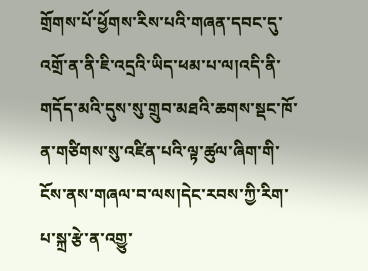གྲོགས་པོ་ཕྱོགས་རིས་པའི་གཞན་དབང་དུ་འགྲོ་ན་ནི་ཇི་འདྲའི་ཡིད་ཕམ་པ་ལ།འདི་ནི་གདོད་མའི་དུས་སུ་གྲུབ་མཐའི་ཆགས་སྡང་ཁོ་ན་གཙིགས་སུ་འཛིན་པའི་ལྟ་ཚུལ་ཞིག་གི་ངོས་ནས་གཞལ་བ་ལས།དེང་རབས་ཀྱི་རིག་པ་སྐྲ་རྩེ་ན་འགྱུ་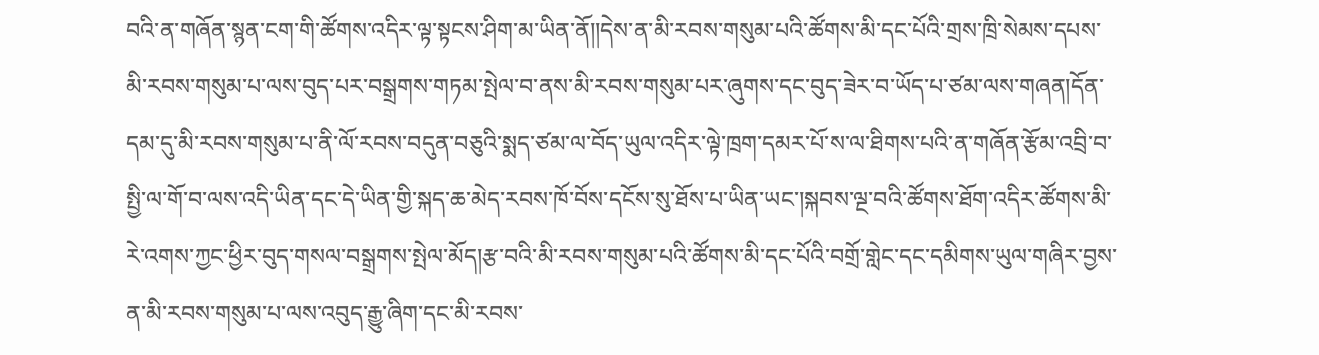བའི་ན་གཞོན་སྙན་ངག་གི་ཚོགས་འདིར་ལྟ་སྟངས་ཤིག་མ་ཡིན་ནོ།།དེས་ན་མི་རབས་གསུམ་པའི་ཚོགས་མི་དང་པོའི་གྲས་ཁྲི་སེམས་དཔས་མི་རབས་གསུམ་པ་ལས་བུད་པར་བསྒྲགས་གཏམ་སྤེལ་བ་ནས་མི་རབས་གསུམ་པར་ཞུགས་དང་བུད་ཟེར་བ་ཡོད་པ་ཙམ་ལས་གཞན།དོན་དམ་དུ་མི་རབས་གསུམ་པ་ནི་ལོ་རབས་བདུན་བཅུའི་སྨད་ཙམ་ལ་བོད་ཡུལ་འདིར་ལྟེ་ཁྲག་དམར་པོ་ས་ལ་ཐིགས་པའི་ན་གཞོན་རྩོམ་འབྲི་བ་སྤྱི་ལ་གོ་བ་ལས་འདི་ཡིན་དང་དེ་ཡིན་གྱི་སྐད་ཆ་མེད་རབས་ཁོ་བོས་དངོས་སུ་ཐོས་པ་ཡིན་ཡང་།སྐབས་ལྔ་བའི་ཚོགས་ཐོག་འདིར་ཚོགས་མི་རེ་འགས་ཀྱང་ཕྱིར་བུད་གསལ་བསྒྲགས་སྤེལ་མོད།རྩ་བའི་མི་རབས་གསུམ་པའི་ཚོགས་མི་དང་པོའི་བགྲོ་གླེང་དང་དམིགས་ཡུལ་གཞིར་བྱས་ན་མི་རབས་གསུམ་པ་ལས་འབུད་རྒྱུ་ཞིག་དང་མི་རབས་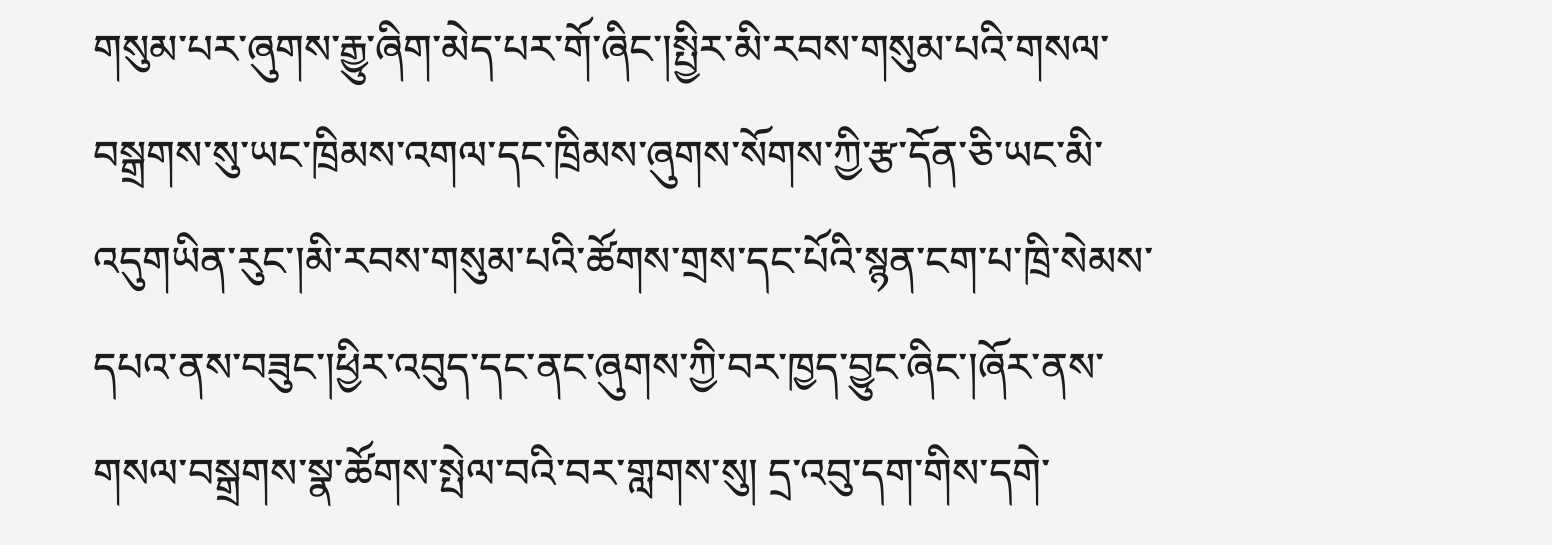གསུམ་པར་ཞུགས་རྒྱུ་ཞིག་མེད་པར་གོ་ཞིང་།སྤྱིར་མི་རབས་གསུམ་པའི་གསལ་བསྒྲགས་སུ་ཡང་ཁྲིམས་འགལ་དང་ཁྲིམས་ཞུགས་སོགས་ཀྱི་རྩ་དོན་ཅི་ཡང་མི་འདུགཡིན་རུང་།མི་རབས་གསུམ་པའི་ཚོགས་གྲས་དང་པོའི་སྙན་ངག་པ་ཁྲི་སེམས་དཔའ་ནས་བཟུང་།ཕྱིར་འབུད་དང་ནང་ཞུགས་ཀྱི་བར་ཁྱད་བྱུང་ཞིང་།ཞོར་ནས་གསལ་བསྒྲགས་སྣ་ཚོགས་སྤེལ་བའི་བར་གླགས་སུ། དྲ་འབུ་དག་གིས་དགེ་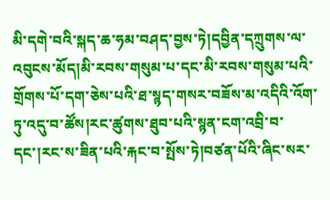མི་དགེ་བའི་སྐད་ཆ་ཧམ་བཤད་བྱས་ཏེ།དབྱིན་དཀྲུགས་ལ་འབུངས་མོད།མི་རབས་གསུམ་པ་དང་མི་རབས་གསུམ་པའི་གྲོགས་པོ་དག་ཅེས་པའི་ཐ་སྙད་གསར་བཟོས་མ་འདིའི་འོག་ཏུ་འདུ་བ་ཚོས།རང་ཚུགས་ཐུབ་པའི་སྙན་ངག་འབྲི་བ་དང་།རང་ས་ཟིན་པའི་རྐང་བ་སྤོས་ཏེ།བཙན་པོའི་ཞིང་སར་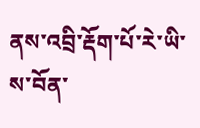ནས་འབྲི་རྡོག་པོ་རེ་ཡི་ས་བོན་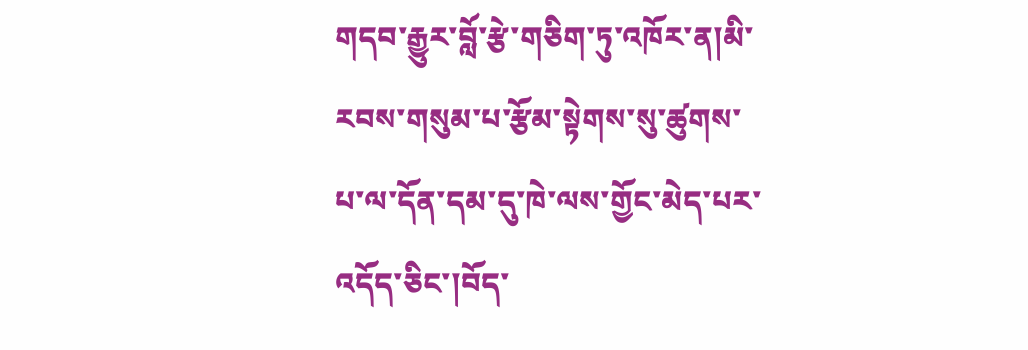གདབ་རྒྱུར་བློ་རྩེ་གཅིག་ཏུ་འཁོར་ན།མི་རབས་གསུམ་པ་རྩོམ་སྟེགས་སུ་ཚུགས་པ་ལ་དོན་དམ་དུ་ཁེ་ལས་གྱོང་མེད་པར་འདོད་ཅིང་།བོད་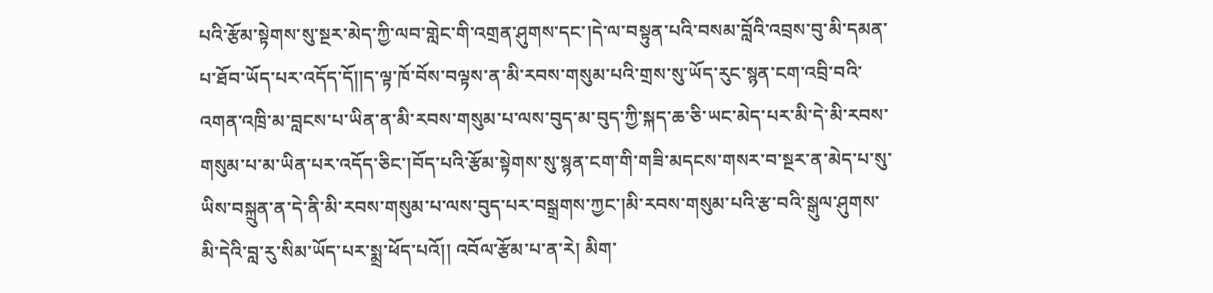པའི་རྩོམ་སྟེགས་སུ་སྔར་མེད་ཀྱི་ལབ་གླེང་གི་འགྲན་ཤུགས་དང་།དེ་ལ་བསྟུན་པའི་བསམ་བློའི་འབྲས་བུ་མི་དམན་པ་ཐོབ་ཡོད་པར་འདོད་དོ།།ད་ལྟ་ཁོ་བོས་བལྟས་ན་མི་རབས་གསུམ་པའི་གྲས་སུ་ཡོད་རུང་སྙན་ངག་འབྲི་བའི་འགན་འཁྲི་མ་བླངས་པ་ཡིན་ན་མི་རབས་གསུམ་པ་ལས་བུད་མ་བུད་ཀྱི་སྐད་ཆ་ཅི་ཡང་མེད་པར་མི་དེ་མི་རབས་གསུམ་པ་མ་ཡིན་པར་འདོད་ཅིང་།བོད་པའི་རྩོམ་སྟེགས་སུ་སྙན་ངག་གི་གཟི་མདངས་གསར་བ་སྔར་ན་མེད་པ་སུ་ཡིས་བསྐྲུན་ན་དེ་ནི་མི་རབས་གསུམ་པ་ལས་བུད་པར་བསྒྲགས་ཀྱང་།མི་རབས་གསུམ་པའི་རྩ་བའི་སྒུལ་ཤུགས་མི་དེའི་བླ་རུ་སིམ་ཡོད་པར་སྨྲ་ཕོད་པའོ།། འབོལ་རྩོམ་པ་ན་རེ། མིག་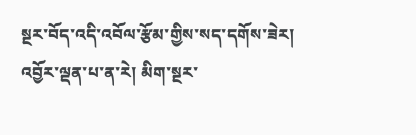སྔར་བོད་འདི་འབོལ་རྩོམ་གྱིས་སད་དགོས་ཟེར། འབྱོར་ལྡན་པ་ན་རེ། མིག་སྔར་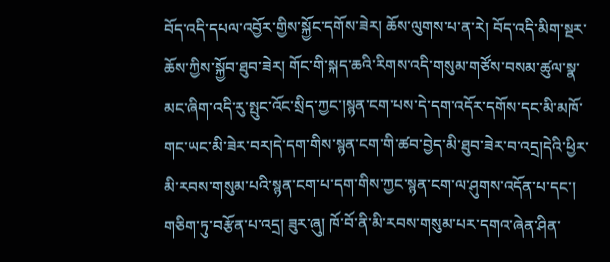བོད་འདི་དཔལ་འབྱོར་གྱིས་སྐྱོང་དགོས་ཟེར། ཆོས་ལུགས་པ་ན་རེ། བོད་འདི་མིག་སྔར་ཆོས་ཀྱིས་སྐྱོབ་ཐུབ་ཟེར། གོང་གི་སྐད་ཆའི་རིགས་འདི་གསུམ་གཙོས་བསམ་ཚུལ་སྣ་མང་ཞིག་འདི་རུ་སྤུང་འོང་སྲིད་ཀྱང་།སྙན་ངག་པས་དེ་དག་འདོར་དགོས་དང་མི་མཁོ་གང་ཡང་མི་ཟེར་བར།དེ་དག་གིས་སྙན་ངག་གི་ཚབ་བྱེད་མི་ཐུབ་ཟེར་བ་འདྲ།དེའི་ཕྱིར་མི་རབས་གསུམ་པའི་སྙན་ངག་པ་དག་གིས་ཀྱང་སྙན་ངག་ལ་ཤུགས་འདོན་པ་དང་། གཅིག་ཏུ་བརྩོན་པ་འདྲ། ཟུར་ཞུ། ཁོ་བོ་ནི་མི་རབས་གསུམ་པར་དགའ་ཞེན་ཤིན་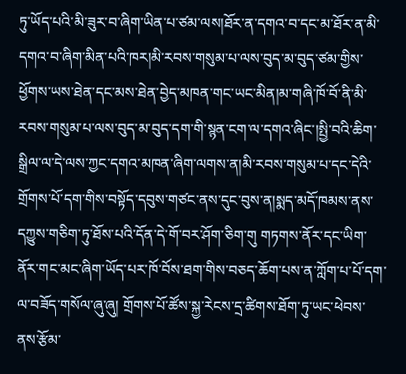ཏུ་ཡོད་པའི་མི་ཟུར་བ་ཞིག་ཡིན་པ་ཙམ་ལས།ཐོར་ན་དགའ་བ་དང་མ་ཐོར་ན་མི་དགའ་བ་ཞིག་མིན་པའི་ཁར།མི་རབས་གསུམ་པ་ལས་བུད་མ་བུད་ཙམ་གྱིས་ཕྱོགས་ཡས་ཐེན་དང་མས་ཐེན་བྱེད་མཁན་གང་ཡང་མིན།མ་གཞི་ཁོ་བོ་ནི་མི་རབས་གསུམ་པ་ལས་བུད་མ་བུད་དག་གི་སྙན་ངག་ལ་དགའ་ཞིང་།སྤྱི་བའི་ཆིག་སྒྲིལ་ལ་དེ་ལས་ཀྱང་དགའ་མཁན་ཞིག་ལགས་ན།མི་རབས་གསུམ་པ་དང་དེའི་གྲོགས་པོ་དག་གིས་བསྟོད་དབུས་གཙང་ནས་དུང་བུས་ན།སྨད་མདོ་ཁམས་ནས་དཀྱུས་གཅིག་ཏུ་ཐོས་པའི་དོན་དེ་གོ་བར་ཤོག་ཅིག་གུ གཏགས་ནོར་དང་ཡིག་ནོར་གང་མང་ཞིག་ཡོད་པར་ཁོ་བོས་ཐག་གིས་བཅད་ཆོག་པས་ན་ཀློག་པ་པོ་དག་ལ་བཟོད་གསོལ་ཞུ་ཞུ། གྲོགས་པོ་ཚོས་སྐྱ་རེངས་དྲ་ཚིགས་ཐོག་ཏུ་ཡང་ཕེབས་ནས་རྩོམ་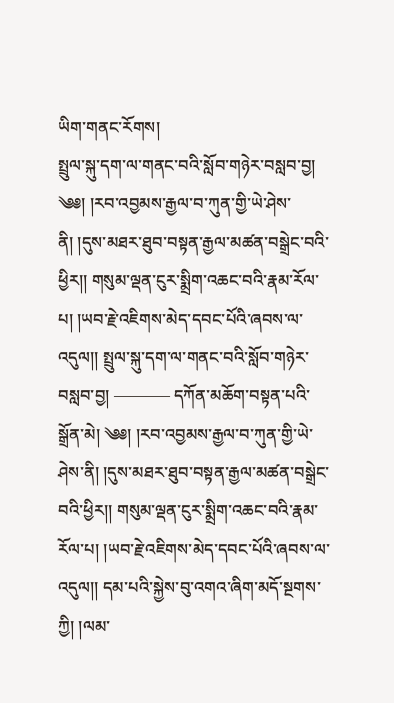ཡིག་གནང་རོགས།
སྤྲུལ་སྐུ་དག་ལ་གནང་བའི་སློབ་གཉེར་བསླབ་བྱ།
༄༅། །རབ་འབྱམས་རྒྱལ་བ་ཀུན་གྱི་ཡེ་ཤེས་ནི། །དུས་མཐར་ཐུབ་བསྟན་རྒྱལ་མཚན་བསྒྲེང་བའི་ཕྱིར།། གསུམ་ལྡན་ངུར་སྨྲིག་འཆང་བའི་རྣམ་རོལ་པ། །ཡབ་རྗེ་འཇིགས་མེད་དབང་པོའི་ཞབས་ལ་འདུལ།། སྤྲུལ་སྐུ་དག་ལ་གནང་བའི་སློབ་གཉེར་བསླབ་བྱ། ———– དཀོན་མཆོག་བསྟན་པའི་སྒྲོན་མེ། ༄༅། །རབ་འབྱམས་རྒྱལ་བ་ཀུན་གྱི་ཡེ་ཤེས་ནི། །དུས་མཐར་ཐུབ་བསྟན་རྒྱལ་མཚན་བསྒྲེང་བའི་ཕྱིར།། གསུམ་ལྡན་ངུར་སྨྲིག་འཆང་བའི་རྣམ་རོལ་པ། །ཡབ་རྗེ་འཇིགས་མེད་དབང་པོའི་ཞབས་ལ་འདུལ།། དམ་པའི་སྐྱེས་བུ་འགའ་ཞིག་མདོ་སྔགས་ཀྱི། །ལམ་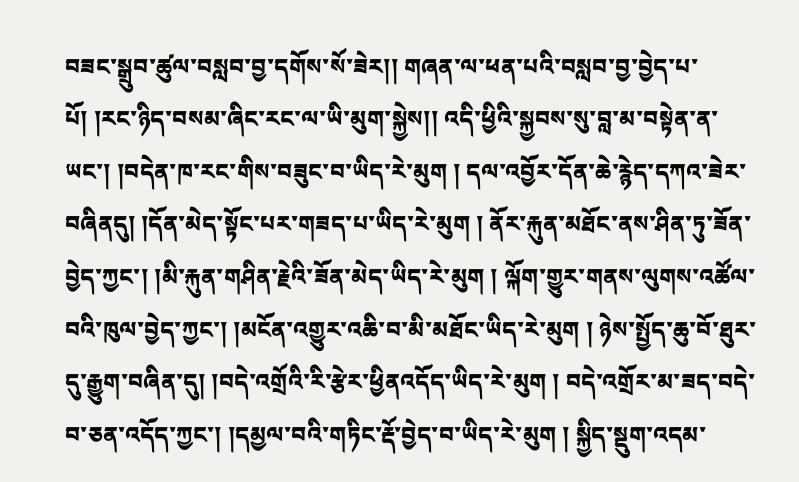བཟང་སྒྲུབ་ཚུལ་བསླབ་བྱ་དགོས་སོ་ཟེར།། གཞན་ལ་ཕན་པའི་བསླབ་བྱ་བྱེད་པ་པོ། །རང་ཉིད་བསམ་ཞིང་རང་ལ་ཡི་མུག་སྐྱེས།། འདི་ཕྱིའི་སྐྱབས་སུ་བླ་མ་བསྟེན་ན་ཡང་། །བདེན་ཁ་རང་གིས་བཟུང་བ་ཡིད་རེ་མུག ། དལ་འབྱོར་དོན་ཆེ་རྙེད་དཀའ་ཟེར་བཞིནདུ། །དོན་མེད་སྟོང་པར་གཟད་པ་ཡིད་རེ་མུག ། ནོར་རྐུན་མཐོང་ནས་ཤིན་ཏུ་ཟོན་བྱེད་ཀྱང་། །མི་རྐུན་གཤིན་རྗེའི་ཟོན་མེད་ཡིད་རེ་མུག ། ལྐོག་གྱུར་གནས་ལུགས་འཚོལ་བའི་ཁུལ་བྱེད་ཀྱང་། །མངོན་འགྱུར་འཆི་བ་མི་མཐོང་ཡིད་རེ་མུག ། ཉེས་སྤྱོད་ཆུ་བོ་ཐུར་དུ་རྒྱུག་བཞིན་དུ། །བདེ་འགྲོའི་རི་རྩེར་ཕྱིནའདོད་ཡིད་རེ་མུག ། བདེ་འགྲོར་མ་ཟད་བདེ་བ་ཅན་འདོད་ཀྱང་། །དམྱལ་བའི་གཏིང་རྡོ་བྱེད་བ་ཡིད་རེ་མུག ། སྐྱིད་སྡུག་འདམ་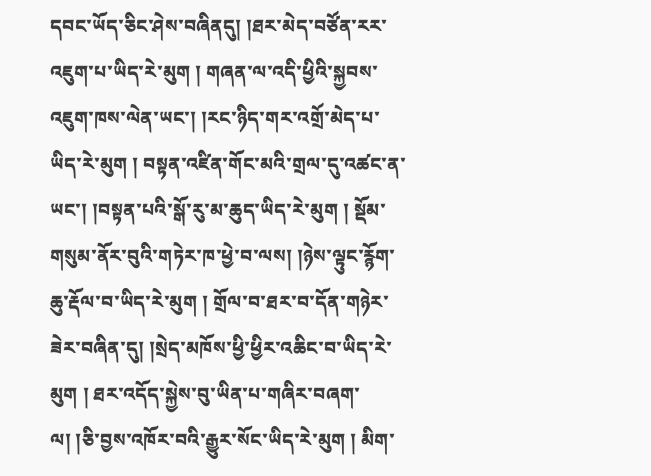དབང་ཡོད་ཅིང་ཤེས་བཞིནདུ། །ཐར་མེད་བཙོན་རར་འཇུག་པ་ཡིད་རེ་མུག ། གཞན་ལ་འདི་ཕྱིའི་སྐྱབས་འཇུག་ཁས་ལེན་ཡང་། །རང་ཉིད་གར་འགྲོ་མེད་པ་ཡིད་རེ་མུག ། བསྟན་འཛིན་གོང་མའི་གྲལ་དུ་འཚང་ན་ཡང་། །བསྟན་པའི་སྒོ་རུ་མ་ཆུད་ཡིད་རེ་མུག ། སྡོམ་གསུམ་ནོར་བུའི་གཏེར་ཁ་ཕྱེ་བ་ལས། །ཉེས་ལྟུང་རྙོག་ཆུ་རྡོལ་བ་ཡིད་རེ་མུག ། གྲོལ་བ་ཐར་བ་དོན་གཉེར་ཟེར་བཞིན་དུ། །སྲེད་མཁོས་ཕྱི་ཕྱིར་འཆིང་བ་ཡིད་རེ་མུག ། ཐར་འདོད་སྐྱེས་བུ་ཡིན་པ་གཞིར་བཞག་ལ། །ཅི་བྱས་འཁོར་བའི་རྒྱུར་སོང་ཡིད་རེ་མུག ། མིག་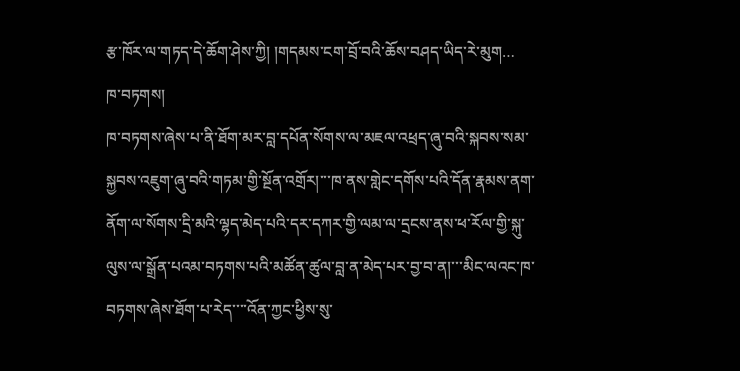རྩ་ཁོར་ལ་གཏད་དེ་ཆོག་ཤེས་ཀྱི། །གདམས་ངག་བྲོ་བའི་ཆོས་བཤད་ཡིད་རེ་མུག…
ཁ་བཏགས།
ཁ་བཏགས་ཞེས་པ་ནི་ཐོག་མར་བླ་དཔོན་སོགས་ལ་མཇལ་འཕྲད་ཞུ་བའི་སྐབས་སམ་སྐྱབས་འཇུག་ཞུ་བའི་གཏམ་གྱི་སྔོན་འགྲོར།་་་ཁ་ནས་གླེང་དགོས་པའི་དོན་རྣམས་ནག་ནོག་ལ་སོགས་དྲི་མའི་ལྷད་མེད་པའི་དར་དཀར་གྱི་ལམ་ལ་དྲངས་ནས་ཕ་རོལ་གྱི་སྐུ་ལུས་ལ་སྒྲོན་པའམ་བཏགས་པའི་མཚོན་ཚུལ་བླ་ན་མེད་པར་བྱ་བ་ན།་་་མིང་ལའང་ཁ་བཏགས་ཞེས་ཐོག་པ་རེད་་་་འོན་ཀྱང་ཕྱིས་སུ་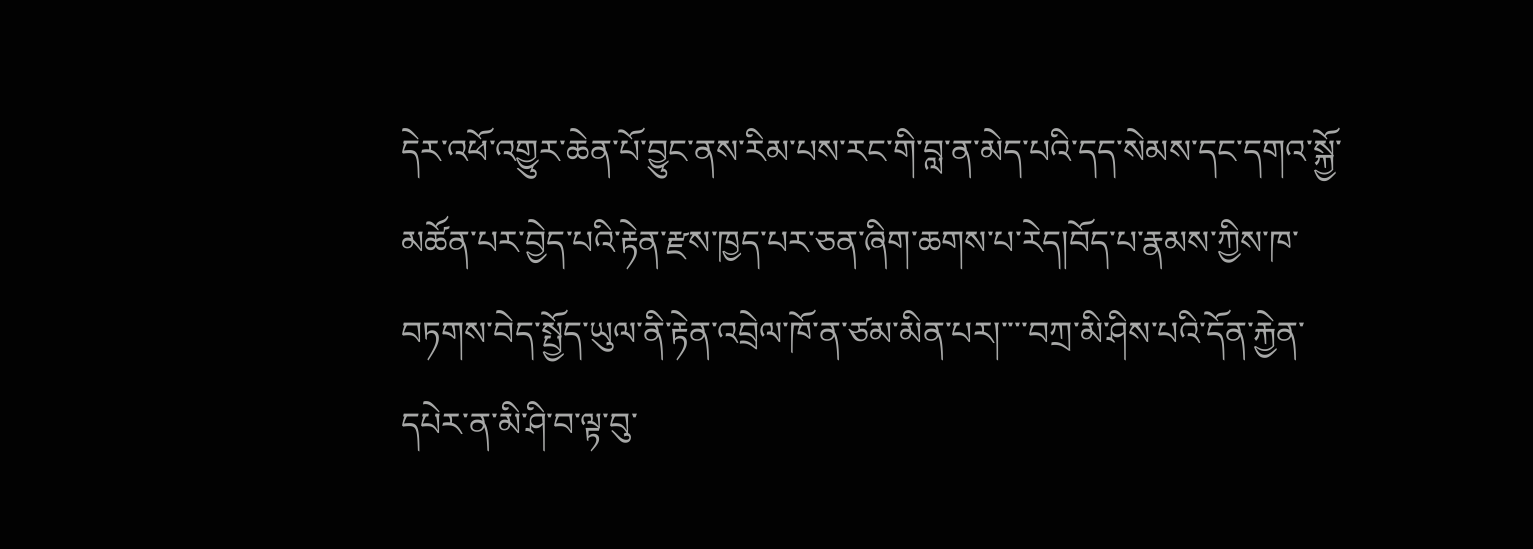དེར་འཕོ་འགྱུར་ཆེན་པོ་བྱུང་ནས་རིམ་པས་རང་གི་བླ་ན་མེད་པའི་དད་སེམས་དང་དགའ་སྐྱོ་མཚོན་པར་བྱེད་པའི་རྟེན་རྫས་ཁྱད་པར་ཅན་ཞིག་ཆགས་པ་རེད།བོད་པ་རྣམས་ཀྱིས་ཁ་བཏགས་བེད་སྤྱོད་ཡུལ་ནི་རྟེན་འབྲེལ་ཁོ་ན་ཙམ་མིན་པར།་་་་བཀྲ་མི་ཤིས་པའི་དོན་རྐྱེན་དཔེར་ན་མི་ཤི་བ་ལྟ་བུ་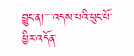བྱུང་ན།་་་་འདས་པའི་ཕུང་པོ་ཕྱིར་འདོན་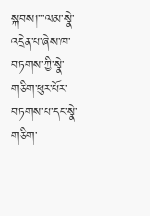སྐབས།་་་ལམ་སྣེ་འདྲེན་པ་ཞེས་ཁ་བཏགས་ཀྱི་སྣེ་གཅིག་ཕུར་པོར་བཏགས་པ་དང་སྣེ་གཅིག་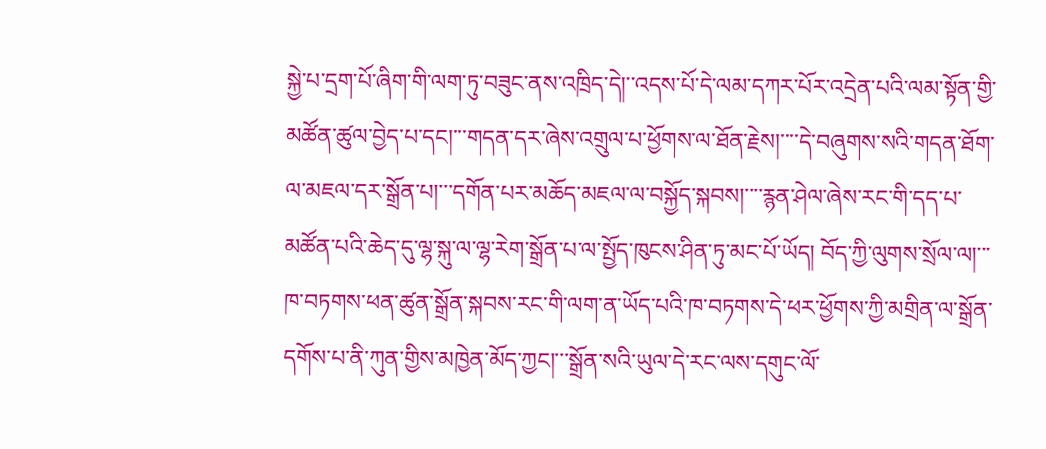སྐྱེ་པ་དྲག་པོ་ཞིག་གི་ལག་ཏུ་བཟུང་ནས་འཁྲིད་དེ།་་འདས་པོ་དེ་ལམ་དཀར་པོར་འདྲེན་པའི་ལམ་སྟོན་གྱི་མཚོན་ཚུལ་བྱེད་པ་དང།་་་གདན་དར་ཞེས་འགྲུལ་པ་ཕྱོགས་ལ་ཐོན་རྗེས།་་་་དེ་བཞུགས་སའི་གདན་ཐོག་ལ་མཇལ་དར་སྒྲོན་པ།་་་དགོན་པར་མཆོད་མཇལ་ལ་བསྐྱོད་སྐབས།་་་་རྙན་ཤེལ་ཞེས་རང་གི་དད་པ་མཚོན་པའི་ཆེད་དུ་ལྷ་སྐུ་ལ་ལྷ་རེག་སྒྲོན་པ་ལ་སྤྱོད་ཁུངས་ཤིན་ཏུ་མང་པོ་ཡོད། བོད་ཀྱི་ལུགས་སྲོལ་ལ།་་་ཁ་བཏགས་ཕན་ཚུན་སྒྲོན་སྐབས་རང་གི་ལག་ན་ཡོད་པའི་ཁ་བཏགས་དེ་ཕར་ཕྱོགས་ཀྱི་མགྲིན་ལ་སྒྲོན་དགོས་པ་ནི་ཀུན་གྱིས་མཁྱེན་མོད་ཀྱང།་་་སྒྲོན་སའི་ཡུལ་དེ་རང་ལས་དགུང་ལོ་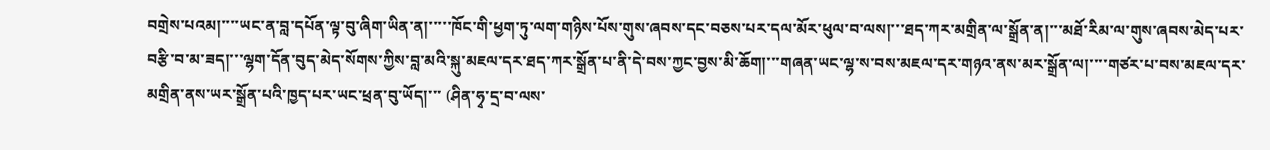བགྲེས་པའམ།་་་་ཡང་ན་བླ་དཔོན་ལྟ་བུ་ཞིག་ཡིན་ན།་་་་་ཁོང་གི་ཕྱག་ཏུ་ལག་གཉིས་པོས་གུས་ཞབས་དང་བཅས་པར་དལ་མོར་ཕུལ་བ་ལས།་་་ཐད་ཀར་མགྲིན་ལ་སྒྲོན་ན།་་་མཐོ་རིམ་ལ་གུས་ཞབས་མེད་པར་བརྩི་བ་མ་ཟད།་་་ལྷག་དོན་བུད་མེད་སོགས་ཀྱིས་བླ་མའི་སྐུ་མཇལ་དར་ཐད་ཀར་སྒྲོན་པ་ནི་དེ་བས་ཀྱང་བྱས་མི་ཆོག།་་་གཞན་ཡང་ལྷ་ས་བས་མཇལ་དར་གཉའ་ནས་མར་སྒྲོན་ལ།་་་་གཙར་པ་བས་མཇལ་དར་མགྲིན་ནས་ཡར་སྒྲོན་པའི་ཁྱད་པར་ཡང་ཕྲན་བུ་ཡོད།་་་ (ཤིན་ཧྭ་དྲ་བ་ལས་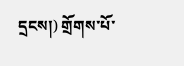དྲངས།) གྲོགས་པོ་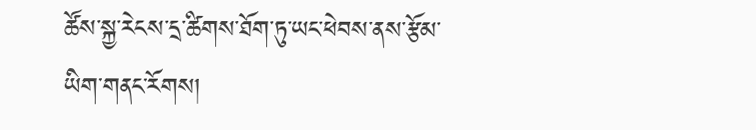ཚོས་སྐྱ་རེངས་དྲ་ཚིགས་ཐོག་ཏུ་ཡང་ཕེབས་ནས་རྩོམ་ཡིག་གནང་རོགས།